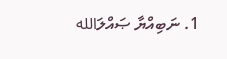1. ނަބިއްޔާ ޞައްލަالله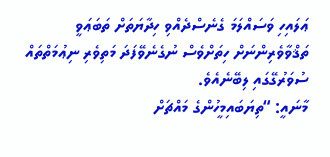ޢަލައިހި ވަސައްލަމަ ގެނެސްދެއްވި ހިދާޔަތަށް ތަބަޢަވީ ތަޤްވާވެރިންނަށް ހިތަށްވެސް ނުގެނެވޭފަދަ މަތިވެރި ނިޢުމަތްތައް ސުވަރުގޭގައި ލިބޭނެއެވެ.
މާނައީ: “ތިޔަބައިމީހުންގެ މައްޗަށް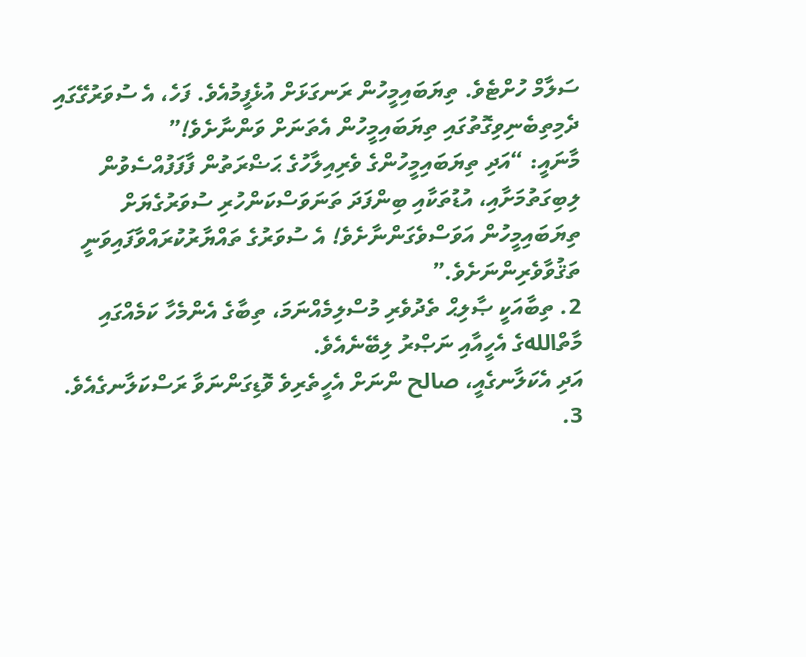ސަލާމް ހުށްޓެވެ. ތިޔަބައިމީހުން ރަނގަޅަށް އުޅެފީމުއެވެ. ފަހެ، އެ ސުވަރުގޭގައި ދެމިތިބެނިވިގޮތުގައި ތިޔަބައިމީހުން އެތަނަށް ވަންނާށެވެ!”
މާނައީ: “އަދި ތިޔަބައިމީހުންގެ ވެރިއިލާހުގެ ޙަޟްރަތުން ފާފަފުއްސެވުން ލިބިގަތުމަށާއި، އުޑުތަކާއި ބިންފަދަ ތަނަވަސްކަންހުރި ސުވަރުގެޔަށް ތިޔަބައިމީހުން އަވަސްވެގަންނާށެވެ! އެ ސުވަރުގެ ތައްޔާރުކުރައްވާފައިވަނީ ތަޤުވާވެރިންނަށެވެ.”
2. ތިބާއަކީ ޞާލިޙް ތެދުވެރި މުސްލިމެއްނަމަ، ތިބާގެ އެންމެހާ ކަމެއްގައި މާތްاللهގެ އެހީއާއި ނަޞްރު ލިބޭނެއެވެ.
އަދި އެކަލާނގެއީ، صالح ންނަށް އެހީތެރިވެ ވޮޑިގަންނަވާ ރަސްކަލާނގެއެވެ.
3.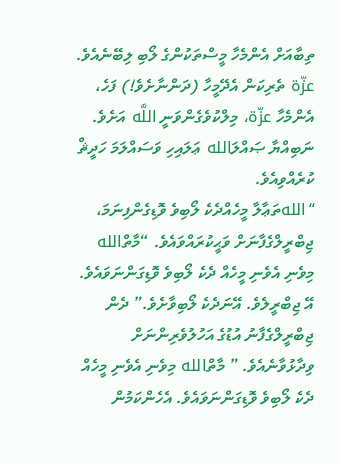ތިބާއަށް އެންމެހާ މީސްތަކުންގެ ލޯބި ލިބޭނެއެވެ.
عزّة ތެރިކަން އެދޭމީހާ (ދަންނާށެވެ!) ފަހެ، އެންމެހާ عزّة، މިލްކުވެގެންވަނީ اللَّه އަށެވެ.
ނަބިއްޔާ ޞައްލަالله ޢަލައިހި ވަސައްލަމަ ހަދީޘް ކުރެއްވިއެވެ.
“اللهތަޢާލާ މީހެއްދެކެ ލޯބިވެ ވޮޑިގެންފިނަމަ، ޖިބްރީލްގެފާނަށް ވަޙީކުރައްވައެވެ. “މާތްالله މިވެނި އެވެނި މީހެއް ދެކެ ލޯބިވެ ވޮޑިގަންނަވައެވެ. އޭ ޖިބްރީލެވެ. އޭނަދެކެ ލޯބިވާށެވެ.” ދެން ޖިބްރީލްގެފާނު އުޑުގެ އަހުލުވެރިންނަށް ވިދާޅުވާނެއެވެ. ” މާތްالله މިވެނި އެވެނި މީހެއް ދެކެ ލޯބިވެ ވޮޑިގަންނަވައެވެ. އެހެންކަމުން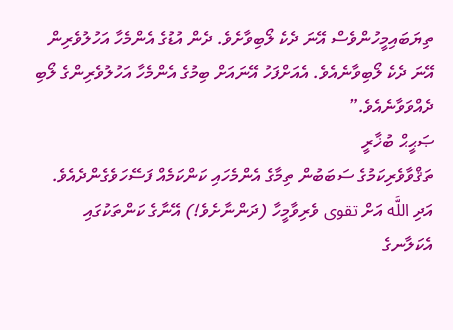ތިޔަބައިމީހުންވެސް އޭނަ ދެކެ ލޯބިވާށެވެ. ދެން އުޑުގެ އެންމެހާ އަހުލުވެރިން އޭނަ ދެކެ ލޯބިވާނެއެވެ. އެއަށްފަހު އޭނައަށް ބިމުގެ އެންމެހާ އަހުލުވެރިންގެ ލޯބި ދެއްވަވާނެއެވެ.”
ޞަޙީޙް ބުޚާރީ
ތަޤްވާވެރިކަމުގެ ސަބަބުން ތިމާގެ އެންމެހައި ކަންކަމެއް ފަސޭހަވެގެންދެއެވެ.
އަދި اللَّه އަށް تقوى ވެރިވާމީހާ (ދަންނާށެވެ!) އޭނާގެ ކަންތަކުގައި އެކަލާނގެ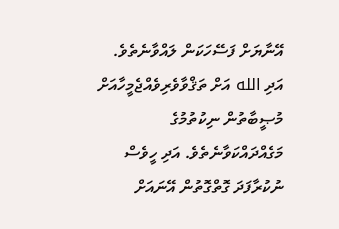އޭނާޔަށް ފަސޭހަކަން ލައްވާނެތެވެ.
އަދި الله އަށް ތަޤްވާވެރިވެއްޖެމީހާއަށް މުޞީބާތުން ނިކުތުމުގެ މަގެއްދައްކަވާނެތެވެ. އަދި ހީވެސް ނުކުރާފަދަ ގޮތްގޮތުން އޭނައަށް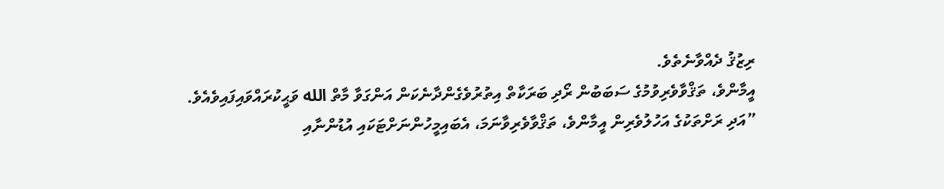ރިޒުޤު ދެއްވާނެތެވެ.
އީމާންވެ، ތަޤްވާވެރިވުމުގެ ސަބަބުން ރޯދި ބަރަކާތް އިތުރުވެގެންދާނެކަން އަންގަވާ މާތް الله ވަޙީކުރައްވައިފައިވެއެވެ.
”އަދި ރަށްތަކުގެ އަހުލުވެރިން އީމާންވެ، ތަޤްވާވެރިވާނަމަ، އެބައިމީހުންނަށްޓަކައި އުޑުންނާއި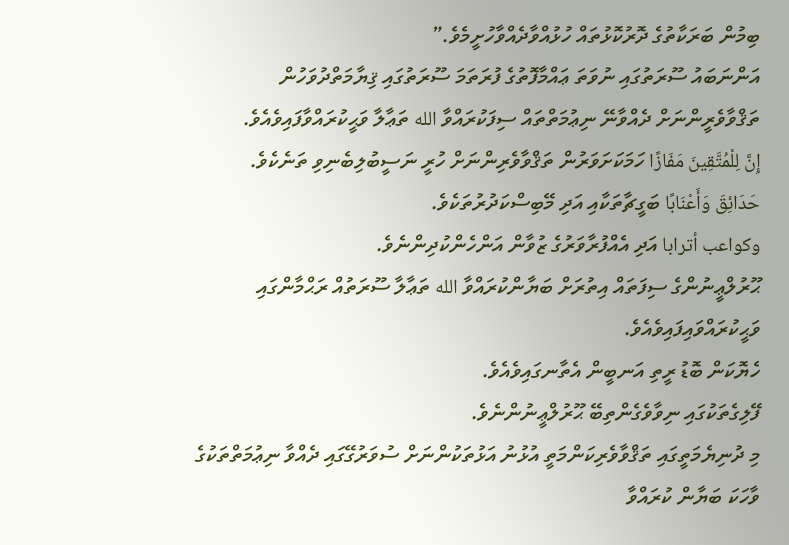ބިމުން ބަރަކާތުގެ ދޮރުކޮޅުތައް ހުޅުއްވާދެއްވާހުށީމެވެ.”
އަންނަބައު ސޫރަތުގައި ނުވަތަ ޢައްމާފޮތުގެ ފުރަތަމަ ސޫރަތުގައި ޤިޔާމަތްދުވަހުން ތަޤްވާވެރީންނަށް ދެއްވާނޭ ނިޢުމަތްތައް ސިފަކުރައްވާ الله ތަޢާލާ ވަޙީކުރައްވާފައިވެއެވެ.
إِنَّ لِلْمُتَّقِينَ مَفَازًا ހަމަކަށަވަރުން ތަޤްވާވެރިންނަށް ހުރީ ނަސީބުލިބެނިވި ތަނެކެވެ.
حَدَائِقَ وَأَعْنَابًا ބަގީޗާތަކާއި އަދި މޭބިސްކަދުރުތަކެވެ.
وكواعب أترابا އަދި އެއްފުރާވަރުގެ ޒުވާން އަންހެންކުދިންނެވެ.
ޙޫރުލްޢީނުންގެ ސިފަތައް އިތުރަށް ބަޔާންކުރައްވާ الله ތަޢާލާ ސޫރަތުއް ރަޙްމާންގައި ވަޙީކުރައްވައިފައިވެއެވެ.
ހެޔޮކަން ބޮޑު ރީތި އަނބީން އެތާނގައިވެއެވެ.
ފޭލިގެތަކުގައި ނިވާވެގެންތިބޭ ޙޫރުލްޢީނުންނެވެ.
މި ދުނިޔެމަތީގައި ތަޤްވާވެރިކަންމަތީ އުޅުނު އަޅުތަކުންނަށް ސުވަރުގޭގައި ދެއްވާ ނިޢުމަތްތަކުގެ ވާހަކަ ބަޔާން ކުރައްވާ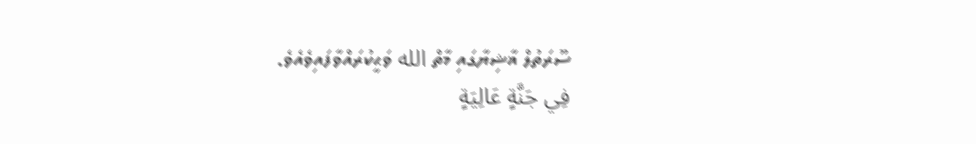ސޫރަތުލް ޣާޝިޔާގައި މާތް الله ވަޙީކުރައްވާފައިވެއެވެ.
فِي جَنَّةٍ عَالِيَةٍ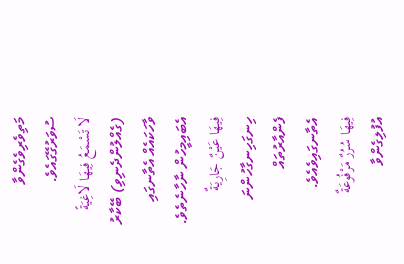މަތިވެރިވެގެންވާ ސުވަރުގޭގައެވެ.
لَا تَسْمَعُ فِيهَا لَاغِيَةً (ގެއްލުންދެނިވި) ބޭކާރު ވާހަކައެއް އެތާނގައި އެބައިމީހުން ނާހާނެތެވެ.
فِيهَا عَيْنٌ جَارِيَةٌ ހިނގަހިނގާހުންނަ ފެންއާރުތައް އެތާނގައިވެއެވެ.
فِيهَا سُرُرٌ مَرْفُوعَةٌ އުފުލިގެންވާ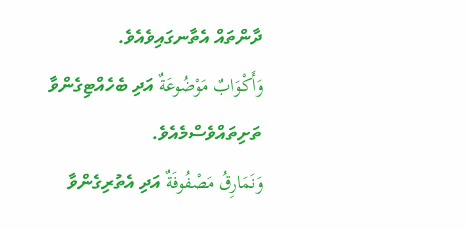ދާންތައް އެތާނގައިވެއެވެ.
وَأَكْوَابٌ مَوْضُوعَةٌ އަދި ބެހެއްޓިގެންވާ ތަށިތައްވެސްމެއެވެ.
وَنَمَارِقُ مَصْفُوفَةٌ އަދި އެތުރިގެންވާ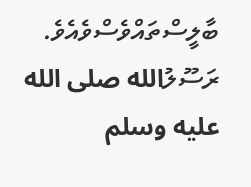ބާލީސްތައްވެސްވެއެވެ.
ރަސޫލުالله صلى الله عليه وسلم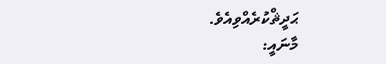ޙަދީޘްކުރެއްވިއެވެ.
މާނައީ: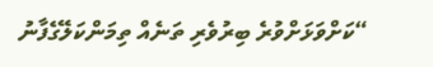“ކަށްވަޅަށްވުރެ ބިރުވެރި ތަނެއް ތިމަންކަލޭގެފާނު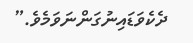ދެކެވަޑައިނުގަންނަވަމެވެ.”